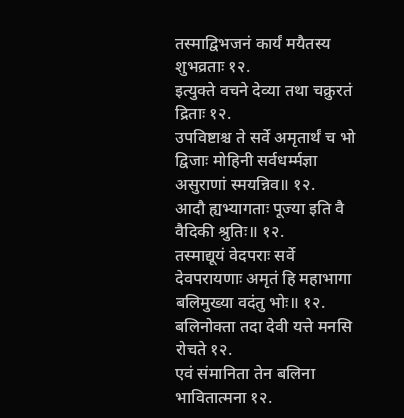तस्माद्विभजनं कार्यं मयैतस्य शुभव्रताः १२.
इत्युक्ते वचने देव्या तथा चक्रुरतं द्रिताः १२.
उपविष्टाश्च ते सर्वे अमृतार्थं च भो द्विजाः मोहिनी सर्वधर्म्मज्ञा असुराणां स्मयन्निव॥ १२.
आदौ ह्यभ्यागताः पूज्या इति वै वैदिकी श्रुतिः॥ १२.
तस्माद्यूयं वेदपराः सर्वे देवपरायणाः अमृतं हि महाभागा बलिमुख्या वदंतु भोः॥ १२.
बलिनोक्ता तदा देवी यत्ते मनसि रोचते १२.
एवं संमानिता तेन बलिना भावितात्मना १२.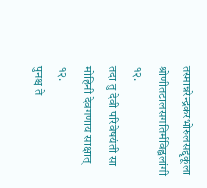तस्मान्नरेन्द्रकरभोरुलसद्दृकूला श्रोणीतटालसगतिर्मविह्वलांगी १२.
तदा तु देवी परिवेषयंती सा मोहिनी देवगणाय साक्षात् १२.
पुनश्च ते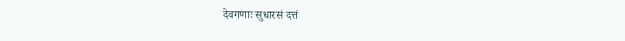देवगणाः सुधारसं दत्तं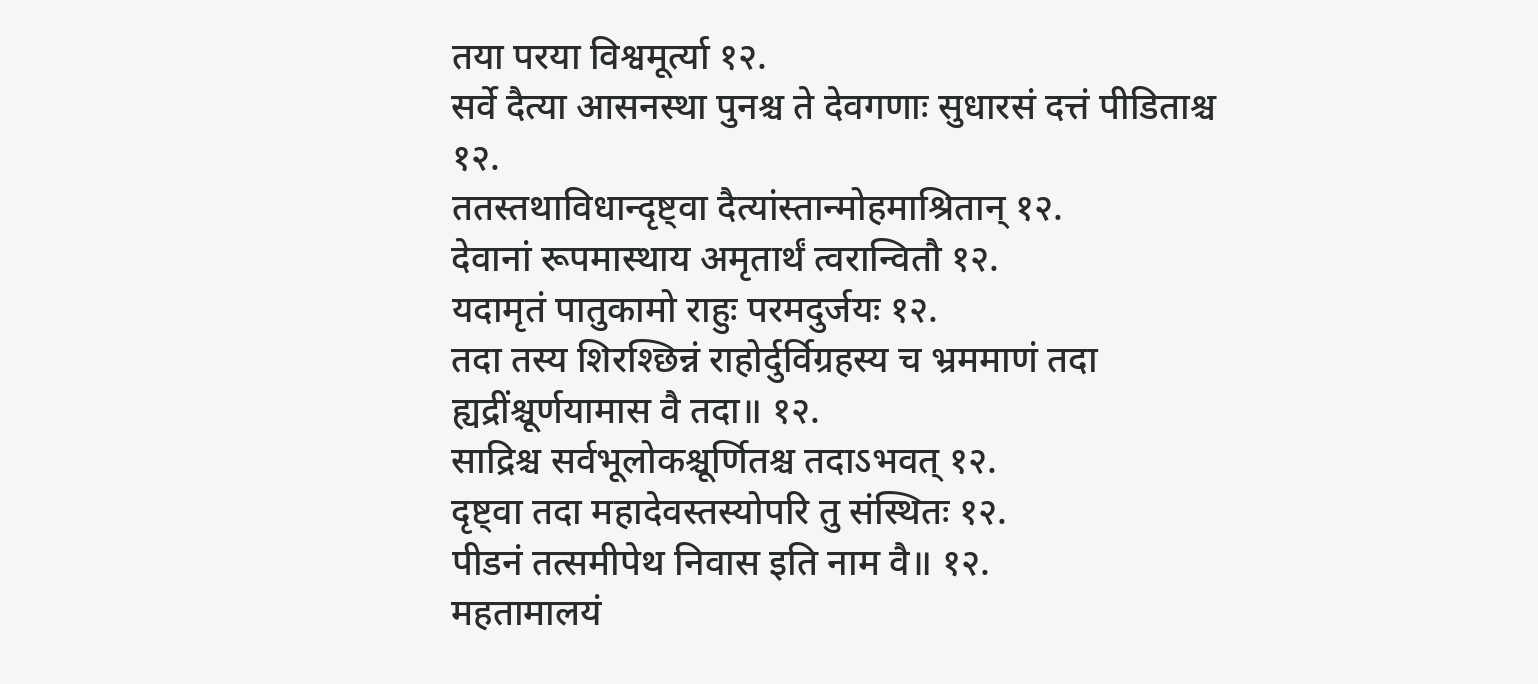तया परया विश्वमूर्त्या १२.
सर्वे दैत्या आसनस्था पुनश्च ते देवगणाः सुधारसं दत्तं पीडिताश्च १२.
ततस्तथाविधान्दृष्ट्वा दैत्यांस्तान्मोहमाश्रितान् १२.
देवानां रूपमास्थाय अमृतार्थं त्वरान्वितौ १२.
यदामृतं पातुकामो राहुः परमदुर्जयः १२.
तदा तस्य शिरश्छिन्नं राहोर्दुर्विग्रहस्य च भ्रममाणं तदा ह्यद्रींश्चूर्णयामास वै तदा॥ १२.
साद्रिश्च सर्वभूलोकश्चूर्णितश्च तदाऽभवत् १२.
दृष्ट्वा तदा महादेवस्तस्योपरि तु संस्थितः १२.
पीडनं तत्समीपेथ निवास इति नाम वै॥ १२.
महतामालयं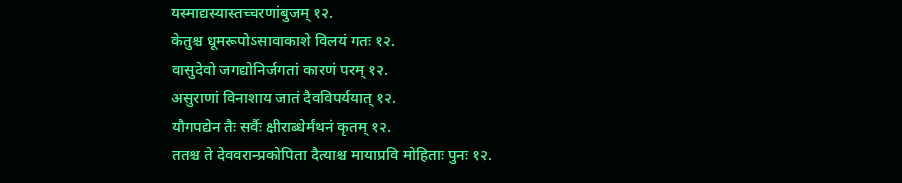यस्माद्यस्यास्तच्चरणांबुजम् १२.
केतुश्च धूमरूपोऽसावाकाशे विलयं गतः १२.
वासुदेवो जगद्योनिर्जगतां कारणं परम् १२.
असुराणां विनाशाय जातं दैवविपर्ययात् १२.
यौगपद्येन तैः सर्वैः क्षीराब्धेर्मंथनं कृतम् १२.
ततश्च ते देववरान्प्रकोपिता दैत्याश्च मायाप्रवि मोहिताः पुनः १२.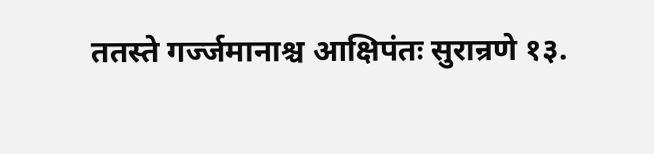ततस्ते गर्ज्जमानाश्च आक्षिपंतः सुरान्रणे १३.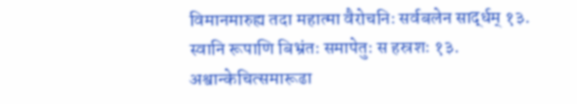विमानमारुह्य तदा महात्मा वैरोचनिः सर्वबलेन सार्द्धम् १३.
स्वानि रूपाणि बिभ्रंतः समापेतुः स हस्रशः १३.
अश्वान्केचित्समारूढा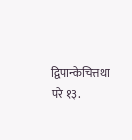द्विपान्केचित्तथा परे १३.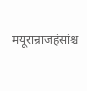मयूरान्राजहंसांश्च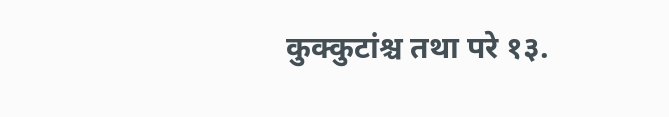कुक्कुटांश्च तथा परे १३.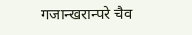गजान्खरान्परे चैव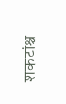शकटांश्च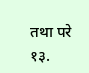तथा परे १३.